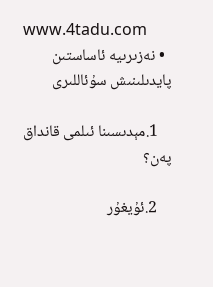www.4tadu.com
  • نەزىرىيە ئاساستىن پايدىلىنىش سۇئاللىرى

    1.مېدىسىنا ئىلمى قانداق پەن؟

    2.ئۇيغۇر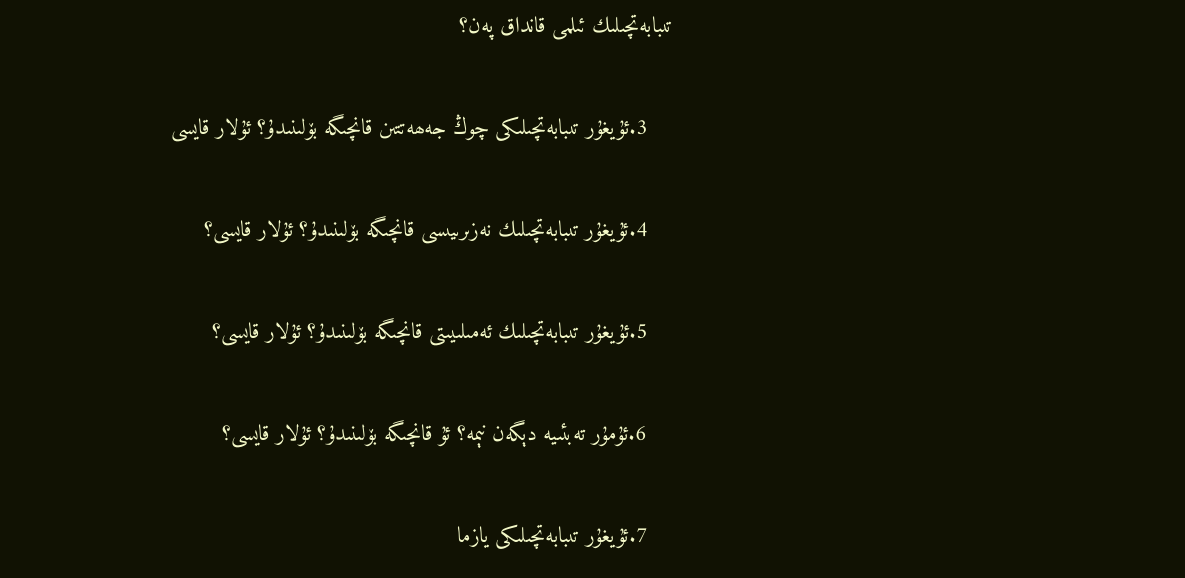تىبابەتچىلىك ئىلمى قانداق پەن؟

    3.ئۇيغۇر تىبابەتچىلىكى چوڭ جەھەتتىن قانچىگە بۆلىنىدۇ؟ ئۇلار قايسى

    4.ئۇيغۇر تىبابەتچىلىك نەزىرىيىسى قانچىگە بۆلىنىدۇ؟ ئۇلار قايسى؟

    5.ئۇيغۇر تىبابەتچىلىك ئەمىلىيىتى قانچىگە بۆلىنىدۇ؟ ئۇلار قايسى؟

    6.ئۇمۇر تەبئىيە دېگەن نېمە؟ ئۇ قانچىگە بۆلىنىدۇ؟ ئۇلار قايسى؟

    7.ئۇيغۇر تىبابەتچىلىكى يازما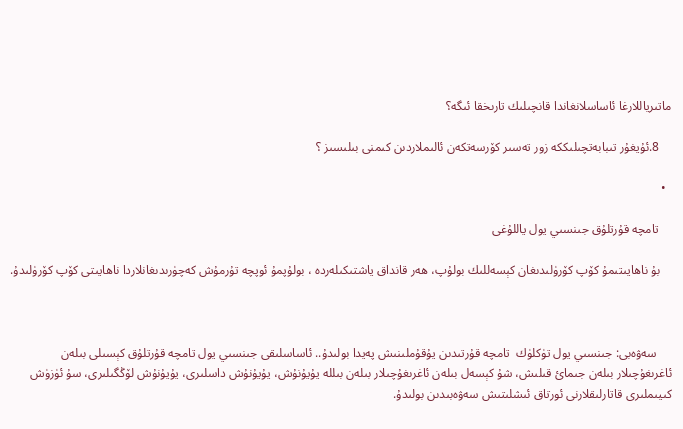ماتىرياللارغا ئاساسلانغاندا قانچىلىك تارىخقا ئىگە؟

    8.ئۇيغۇر تىبابەتچىلىككە زور تەسىر كۆرسەتكەن ئالىملاردىن كىمنى بىلىسىز ؟

  •

    تامچە قۇرتلۇق جىنسىي يول ياللۇغى

    بۇ ناھايىتىمۇ كۆپ كۆرۈلىدىغان كېسەللىك بولۇپ، ھەر قانداق ياشتىكىلەردە ، بولۇپمۇ ئوپچە تۇرمۇش كەچۈرىدىغانلاردا ناھايىتى كۆپ كۆرۈلىدۇ.



     سەۋەبى: جىنسىي يول تۈكلۈك  تامچە قۇرتىدىن يۇقۇملىنىش پەيدا بولىدۇ.. ئاساسلىقى جىنسىي يول تامچە قۇرتلۇق كېسىلى بىلەن ئاغرىغۇچىلار بىلەن جىمائ قىلىش، شۇ كېسەل بىلەن ئاغرىغۇچىلار بىلەن بىللە يۇيۇنۇش، يۇيۇنۇش داسلىرى، يۇيۇنۇش لۆڭگىلىرى، سۇ ئۈزۈش كىيىملىرى قاتارلىقلارنى ئورتاق ئىشلىتىش سەۋەبىدىن بولىدۇ.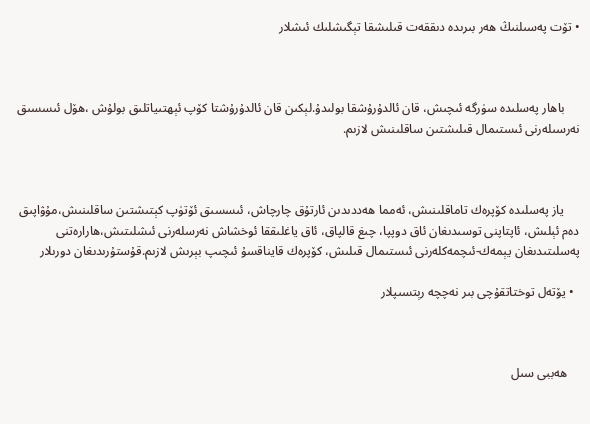• تۆت پەسىلنىڭ ھەر بىرىدە دىققەت قىلىشقا تېگىشلىك ئىشلار



     باھار پەسلىدە سۈرگە ئىچىش، قان ئالدۇرۇشقا بولىدۇ.لېكىن قان ئالدۇرۇشتا كۆپ ئېھتىياتلىق بولۇش ،ھۆل ئىسسىق نەرسىلەرنى ئىستىمال قىلىشتىن ساقلىنىش لازىم.



     ياز پەسلىدە كۆپرەك تاماقلىنىش، ئەمما ھەددىدىن ئارتۇق چارچاش، ئىسسىق ئۆتۈپ كېتىشتىن ساقلىنىش،مۇۋاپىق دەم ئېلىش، ئاپتاپنى توسىدىغان ئاق دوپپا، چىغ قالپاق، ئاق ياغلىققا ئوخشاش نەرسلەرنى ئىشلىتىش،ھارارەتنى پەسلىتىدىغان يېمەك-ئىچمەكلەرنى ئىستىمال قىلىش، كۆپرەك قايناقسۇ ئىچىپ بېرىش لازىم.قۇستۇرىدىغان دورىلار

  • يۆتەل توختاتقۇچى بىر نەچچە رېتسىپلار



    ھەببى سىل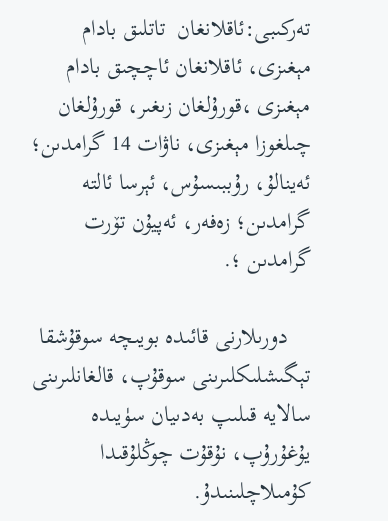تەركىبى:ئاقلانغان  تاتلىق بادام مېغىزى، ئاقلانغان ئاچچىق بادام مېغىزى ،قورۇلغان زىغىر، قورۇلغان چىلغوزا مېغىزى، ناۋات 14 گرامدىن؛ ئەينالۇ، رۇببىسۇس، ئېرسا ئالتە گرامدىن؛ زەفەر، ئەپيۇن تۆرت گرامدىن ؛.

    دورىلارنى قائىدە بويىچە سوقۇشقا تېگىشلىكلىرىنى سوقۇپ، قالغانلىرىنى سالايە قىلىپ بەدىيان سۈيىدە يۇغۇرۇپ، نۇقۇت چوڭلۇقىدا كۇمىلاچلىنىدۇ.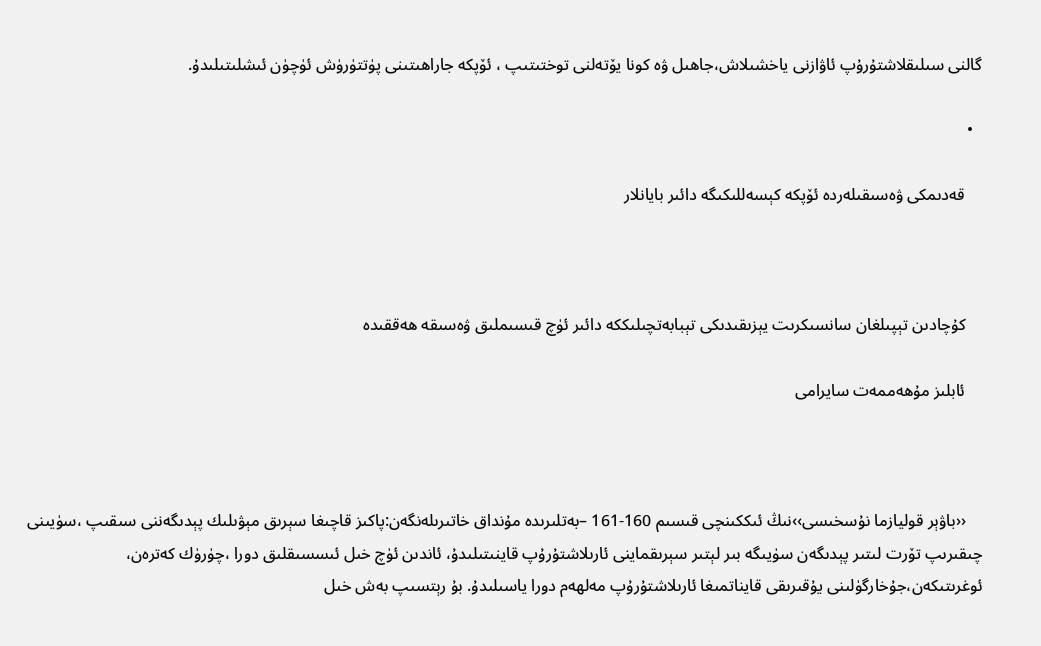گالنى سىلىقلاشتۇرۇپ ئاۋازنى ياخشىلاش،جاھىل ۋە كونا يۆتەلنى توختىتىپ ، ئۆپكە جاراھىتىنى پۈتتۈرۈش ئۈچۈن ئىشلىتىلىدۇ.

  •

    قەدىمكى ۋەسىقىلەردە ئۆپكە كېسەللىكىگە دائىر بايانلار



    كۇچادىن تېپىلغان سانسىكرىت يېزىقىدىكى تېبابەتچىلىككە دائىر ئۈچ قىسىملىق ۋەسىقە ھەققىدە

    ئابلىز مۇھەممەت سايرامى



    ‹‹باۋېر قوليازما نۇسخىسى››نىڭ ئىككىنچى قىسىم 160-161 –بەتلىرىدە مۇنداق خاتىرىلەنگەن:پاكىز قاچىغا سېرىق مېۋىلىك پېدىگەننى سىقىپ ،سۈيىنى چىقىرىپ تۆرت لىتىر پېدىگەن سۈيىگە بىر لېتىر سېرىقماينى ئارىلاشتۇرۇپ قاينىتىلىدۇ، ئاندىن ئۈچ خىل ئىسسىقلىق دورا ،چۈرۈك كەترەن، ئوغرىتىكەن،جۇخارگۈلىنى يۇقىرىقى قايناتمىغا ئارىلاشتۇرۇپ مەلھەم دورا ياسىلىدۇ. بۇ رېتسىپ بەش خىل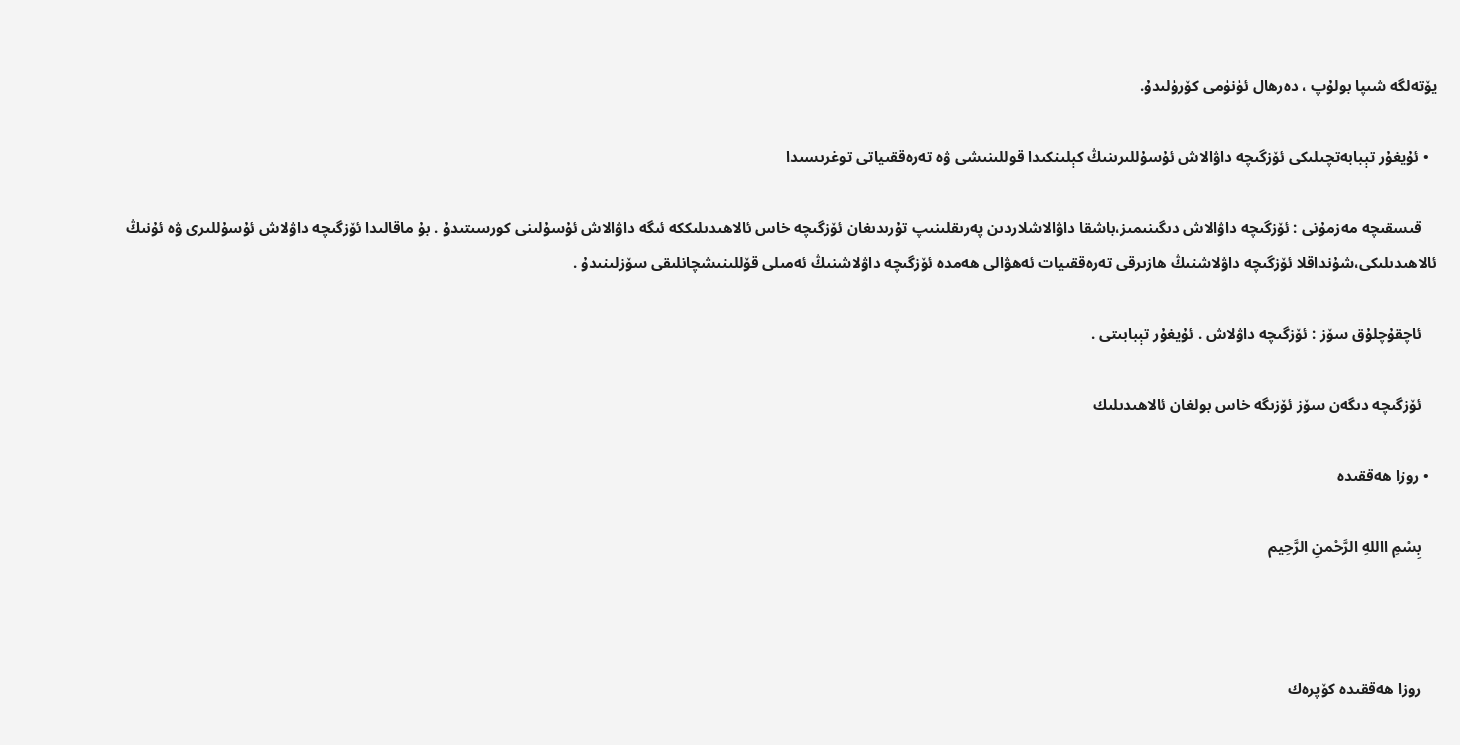يۆتەلگە شىپا بولۇپ ، دەرھال ئۈنۈمى كۆرۈلىدۇ.

  • ئۇيغۇر تېبابەتچىلىكى ئۆزگىچە داۋالاش ئۇسۇللىرىنىڭ كېلىنكىدا قوللىنىشى ۋە تەرەققىياتى توغرىسىدا

    قىسقىچە مەزمۇنى : ئۆزگىچە داۋالاش دىگىنىمىز،باشقا داۋالاشلاردىن پەرىقلىنىپ تۇرىدىغان ئۆزگىچە خاس ئالاھىدىلىككە ئىگە داۋالاش ئۇسۇلىنى كورسىتىدۇ . بۇ ماقالىدا ئۆزگىچە داۋلاش ئۇسۇللىرى ۋە ئۇنىڭ ئالاھىدىلىكى،شۇنداقلا ئۆزگىچە داۋلاشنىڭ ھازىرقى تەرەققىيات ئەھۋالى ھەمدە ئۆزگىچە داۋلاشنىڭ ئەمىلى قۆللىنىشچانلىقى سۆزلىنىدۇ .

    ئاچقۇچلۇق سۆز : ئۆزگىچە داۋلاش . ئۇيغۇر تېبابىتى .

    ئۆزگىچە دىگەن سۆز ئۆزىگە خاس بولغان ئالاھىدىلىك

  • روزا ھەققىدە

    بِسْمِ االلهِ الرَّحْمنِ الرَّحِيم



    روزا ھەققىدە كۆپرەك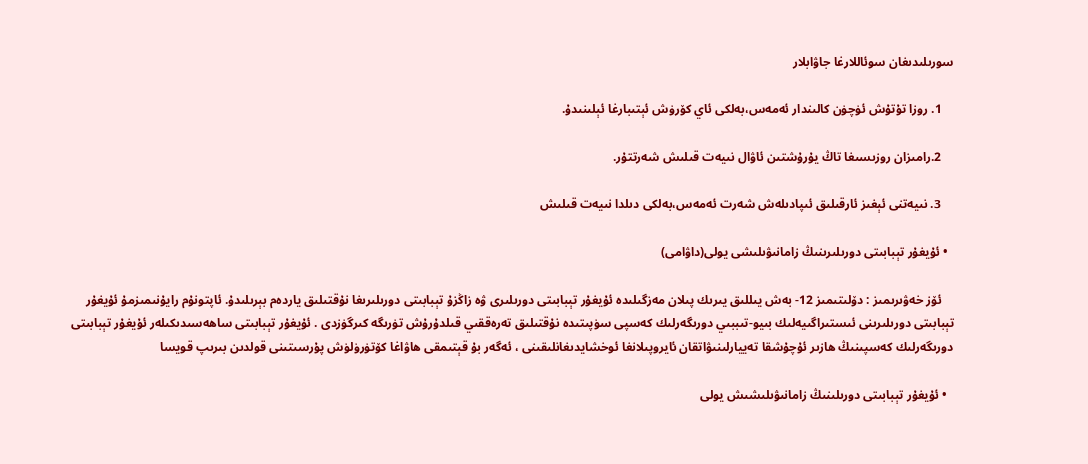سورىلىدىغان سوئاللارغا جاۋابلار

    1. روزا تۇتۇش ئۈچۈن كالىندار ئەمەس،بەلكى ئاي كۆرۈش ئېتىبارغا ئېلىنىدۇ.

    2.رامىزان روزىسىغا تاڭ يۇرۇشتىن ئاۋال نىيەت قىلىش شەرتتۇر.

    3. نىيەتنى ئېغىز ئارقىلىق ئىپادىلەش شەرت ئەمەس،بەلكى دىلدا نىيەت قىلىش

  • ئۇيغۇر تېبابىتى دورىلىرىنىڭ زامانىۋىلىشى يولى(داۋامى)

    ئۆز خەۋىرىمىز : دۆلىتىمىز 12- بەش يىللىق يىرىك پىلان مەزگىلىدە ئۇيغۇر تېبابىتى دورىلىرى ۋە زاڭزۇ تېبابىتى دورىلىرىغا نۇقتىلىق ياردەم بېرىلىدۇ. ئاپتونۇم رايۇنىمىزمۇ ئۇيغۇر تېبابىتى دورىلىرىنى ئىستىراگىيەلىك بىيو-تىببىي دورىگەرلىك كەسپى سۈپىتىدە نۇقتىلىق تەرەققىي قىلدۇرۇش تۈرىگە كىرگۈزدى . ئۇيغۇر تېبابىتى ساھەسىدىكىلەر ئۇيغۇر تېبابىتى دورىگەرلىك كەسپىنىڭ ھازىر ئۇچۇشقا تەييارلىنىۋاتقان ئايروپىلانغا ئوخشايدىغانلىقىنى ، ئەگەر بۇ قېتىمقى ھاۋاغا كۆتۈرۈلۈش پۇرسىتىنى قولدىن بىرىپ قويسا

  • ئۇيغۇر تېبابىتى دورىلىنىڭ زامانىۋىلىشىش يولى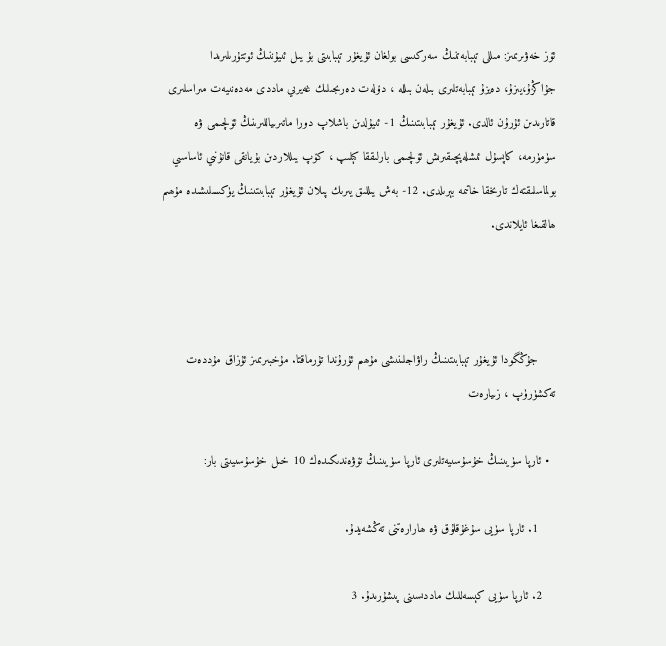ئۆز خەۋىرىمىز: مىللى تېبابەتنىڭ سەركىسى بولغان ئۇيغۇر تېبابىتى بۇ يىل ئىيۇننىڭ ئوتتۇرىلىرىدا جۇاڭزۇ،يىزۇ، دەيزۇ تېبابەتلىرى بىلەن بىللە ، دۆلەت دەرىجىلىك غەيرىي ماددى مەدەنىيەت مىراسلىرى قاتارىدىن ئۇرۇن ئالدى. ئۇيغۇر تېبابىتىنىڭ 1- ئىيۇلدىن باشلاپ دورا ماتىرىياللىرىنىڭ ئۆلچىمى ۋە سۈمۈرمە، كاپسۇل ئىشلەپچىقىرىش ئۆلچىمى بارلىققا كېلىپ ، كۆپ يىللاردىن بۇيانقى قانۇنىي ئاساسىي بولماسلىقتەك تارىخقا خاتىمە بېرىلدى. 12- بەش يىللىق يىرىك پىلان ئۇيغۇر تېبابىتىنىڭ يۈكسىلىشىدە مۇھىم ھالقىغا ئايلاندى.



     جۇڭگودا ئۇيغۇر تېبابىتىنىڭ راۋاجلىنىشى مۇھىم ئۇرۇندا تۇرماقتا. مۇخبىرىمىز ئۇزاق مۇددەت تەكشۈرۈپ ، زىيارەت

  • ئارپا سۈيىنىڭ خۇسۇسىيەتلىرى ئارپا سۈيىنىڭ تۆۋەندىكىدەك 10 خىل خۇسۇسىيىتى بار:

     1. ئارپا سۈيى سۇغۇقلۇق ۋە ھارارەتنى تەڭشەيدۇ.

    2. ئارپا سۈيى كېسەللىك ماددىسىنى پىشۇرىدۇ. 3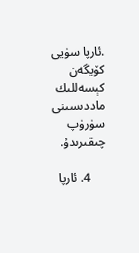.ئارپا سۈيى كۆيگەن كېسەللىك ماددىسىنى سۈرۈپ چىقىرىدۇ.

     4. ئارپا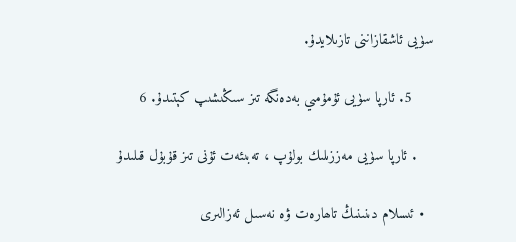سۈيى ئاشقازاننى تازىلايدۇ.

     5. ئارپا سۈيى ئۇمۇمىي بەدەنگە تىز سىڭىشىپ كېتىدۇ. 6

    . ئارپا سۈيى مەززىلىك بولۇپ ، تەبىئەت ئۇنى تىز قۇبۇل قىلىدۇ

  • ئىسلام دىنىنىڭ تاھارەت ۋە نەسىل ئەزالىرى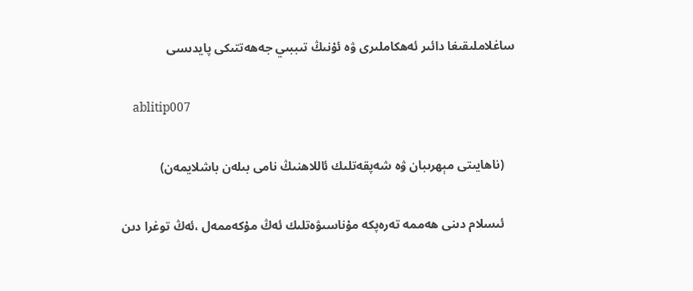ساغلاملىقىغا دائىر ئەھكاملىرى ۋە ئۇنىڭ تىببىي جەھەتتىكى پايدىسى

    ablitip007

    (ناھايىتى مېھرىبان ۋە شەپقەتلىك ئاللاھنىڭ نامى بىلەن باشلايمەن)

    ئىسلام دىنى ھەممە تەرەپكە مۇناسىۋەتلىك ئەڭ مۇكەممەل ،ئەڭ توغرا دىن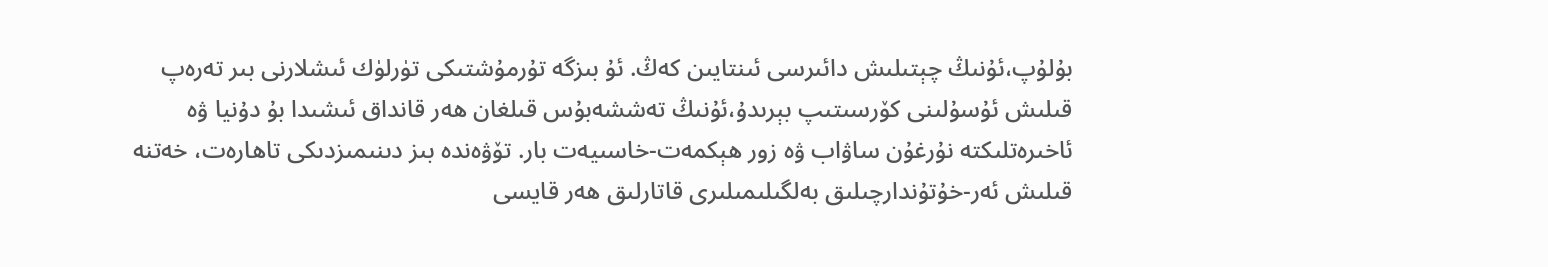بۇلۇپ،ئۇنىڭ چېتىلىش دائىرسى ئىنتايىن كەڭ. ئۇ بىزگە تۇرمۇشتىكى تۈرلۈك ئىشلارنى بىر تەرەپ قىلىش ئۇسۇلىنى كۆرسىتىپ بېرىدۇ،ئۇنىڭ تەششەبۇس قىلغان ھەر قانداق ئىشىدا بۇ دۇنيا ۋە ئاخىرەتلىكتە نۇرغۇن ساۋاب ۋە زور ھېكمەت-خاسىيەت بار. تۆۋەندە بىز دىنىمىزدىكى تاھارەت، خەتنە قىلىش ئەر-خۇتۇندارچىلىق بەلگىلىمىلىرى قاتارلىق ھەر قايسى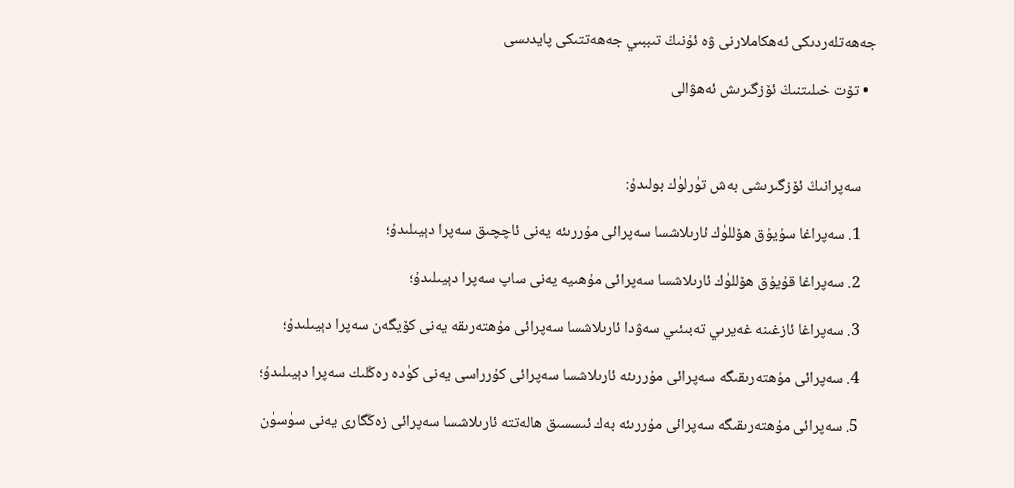جەھەتلەردىكى ئەھكاملارنى ۋە ئۇنىڭ تىببىي جەھەتتىكى پايدىسى

  • تۆت خىلىتنىڭ ئۆزگىرىش ئەھۋالى



    سەپرانىڭ ئۆزگىرىشى بەش تۈرلۈك بولىدۇ:

    1. سەپراغا سۇيۇق ھۆللۈك ئارىلاشسا سەپرائى مۇررىئە يەنى ئاچچىق سەپرا دېيىلىدۇ؛

    2. سەپراغا قۇيۇق ھۆللۈك ئارىلاشسا سەپرائى مۇھىيە يەنى ساپ سەپرا دېيىلىدۇ؛

    3. سەپراغا ئازغىنە غەيرىي تەبىئىي سەۋدا ئارىلاشسا سەپرائى مۇھتەرىقە يەنى كۆيگەن سەپرا دېيىلىدۇ؛

    4. سەپرائى مۇھتەرىقىگە سەپرائى مۇررىئە ئارىلاشسا سەپرائى كۇرراسى يەنى كۈدە رەڭلىك سەپرا دېيىلىدۇ؛

    5. سەپرائى مۇھتەرىقىگە سەپرائى مۇررىئە بەك ئىسسىق ھالەتتە ئارىلاشسا سەپرائى زەڭگارى يەنى سۈسۈن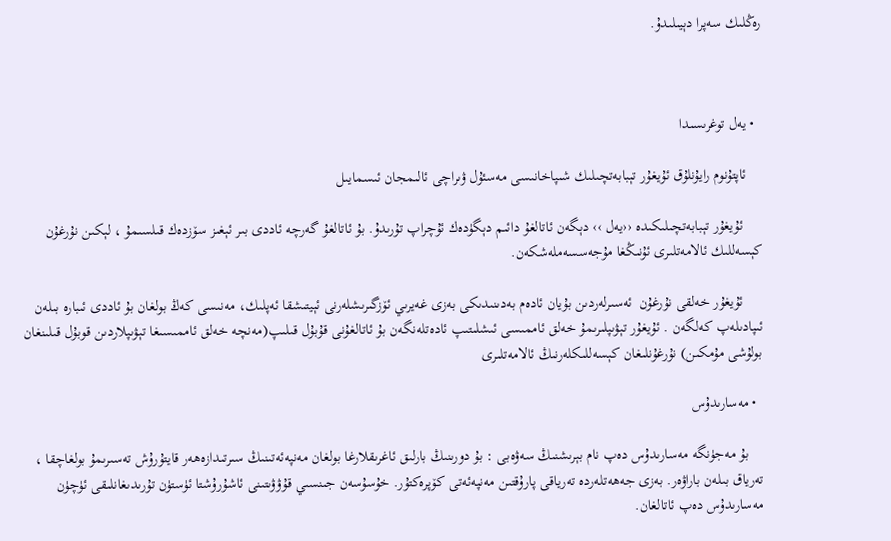رەڭلىك سەپرا دېيىلىدۇ.



  • يەل توغرىسىدا

    ئاپتۇنوم رايۇنلۇق ئۇيغۇر تېبابەتچىلىك شىپاخانىسى مەسئۇل ۋىراچى ئالىمجان ئىسمايىل

     ئۇيغۇر تېبابەتچىلىكىدە ‹‹يەل ›› دېگەن ئاتالغۇ دائىم دېگۈدەك ئۇچراپ تۇرىدۇ. بۇ ئاتالغۇ گەرچە ئاددى بىر ئېغىز سۆزدەك قىلسىمۇ ، لېكىن نۇرغۇن كېسەللىك ئالامەتلىرى ئۇنىڭغا مۇجەسسەملەشكەن.

     ئۇيغۇر خەلقى نۇرغۇن  ئەسىرلەردىن بۇيان ئادەم بەدىنىدىكى بەزى غەيرىي ئۆزگىرىشلەرنى ئېيتىشقا ئەپلىك، مەنىسى كەڭ بولغان بۇ ئاددى ئىبارە بىلەن ئىپادىلەپ كەلگەن . ئۇيغۇر تېۋىپلىرىمۇ خەلق ئاممىسى ئىشلىتىپ ئادەتلەنگەن بۇ ئاتالغۇنى قۇبۇل قىلىپ(مەنچە خەلق ئاممىسىغا تېۋىپلاردىن قوبۇل قىلىنغان بولۇشى مۇمكىن) نۇرغۇنلىغان كېسەللىكلەرنىڭ ئالامەتلىرى

  • مەسارىدۇس

    بۇ مەجۈنگە مەسارىدۇس دەپ نام بېرىشنىڭ سەۋەبى : بۇ دورىنىڭ بارلىق ئاغرىقلارغا بولغان مەنپەئەتىنىڭ سىرتىدازەھەر قايتۇرۇش تەسىرىمۇ بولغاچقا ، تەرياق بىلەن باراۋەر. بەزى جەھەتلەردە تەرياقى پارۇقتىن مەنپەئەتى كۆپرەكتۇر. خۇسۇسەن جىنسىي قۇۋۋىتىنى ئاشۇرۇشتا ئۈستۈن تۇرىدىغانلىقى ئۈچۈن مەسارىدۇس دەپ ئاتالغان.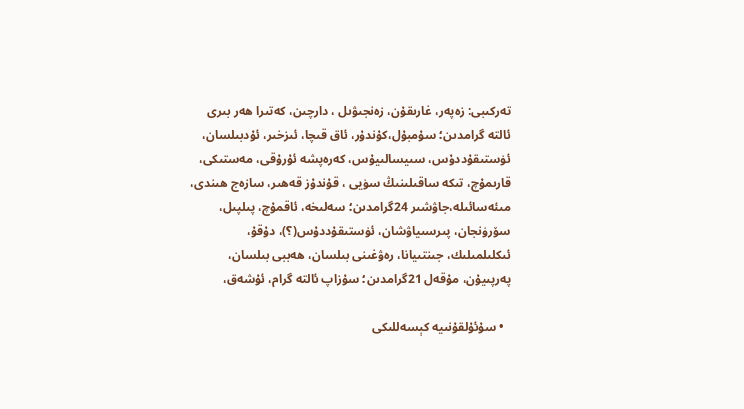تەركىبى: زەپەر، غارىقۇن، زەنجىۋىل ، دارچىن، كەتىرا ھەر بىرى ئالتە گرامدىن؛ سۇمبۇل،كۇندۇر، ئاق قىچا، ئىزخىر، ئۇدبىلسان، ئۈستىقۇددۇس، سىيسالىيۇس، كەرەپشە ئۇرۇقى، مەستىكى، قارىمۇچ، تىكە ساقىلىنىڭ سۈيى ، قۇندۇز قەھىر، سازەج ھىندى، مىئەسائىلە،جاۋشىر 24گرامدىن؛ سەلىخە، ئاقمۇچ، پىلپىل، سۆرۈنجان، پىرسىياۋشان، ئۈستىقۇددۇس(؟)، دۇقۇ، ئىكلىلمىلىك، جىنتىيانا، رەۋغىنى بىلسان، ھەببى بىلسان، پەرپىيۇن، مۇقەل 21گرامدىن؛ سۇزاپ ئالتە گرام، ئۇشەق،

  • سۇئۇلقۇنىيە كېسەللىكى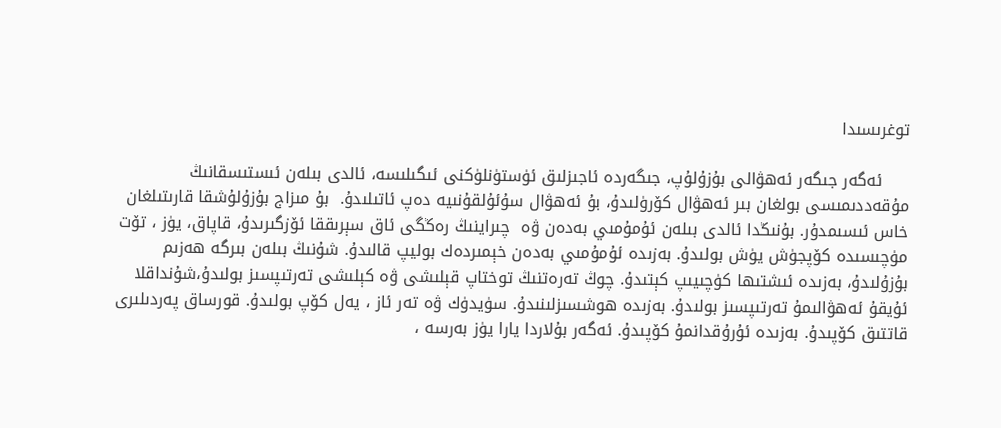توغرىسىدا

     ئەگەر جىگەر ئەھۋالى بۇزۇلۇپ، جىگەردە ئاجىزلىق ئۈستۈنلۈكنى ئىگىلىسە، ئالدى بىلەن ئىستىسقانىڭ مۇقەددىمىسى بولغان بىر ئەھۋال كۆرۈلىدۇ، بۇ ئەھۋال سۇئۇلقۇنىيە دەپ ئاتىلىدۇ.  بۇ مىزاج بۇزۇلۇشقا قارىتىلغان خاس ئىسىمدۇر. بۇنىڭدا ئالدى بىلەن ئۇمۇمىي بەدەن ۋە  چىراينىڭ رەڭگى ئاق سېرىققا ئۆزگىرىدۇ، قاپاق، يۈز ، تۆت مۈچىسىدە كۆپجۈش يۈش بولىدۇ. بەزىدە ئۇمۇمىي بەدەن خېمىردەك بوليپ قالىدۇ. شۇنىڭ بىلەن بىرگە ھەزىم بۇزۇلىدۇ، بەزىدە ئىشتىھا كۈچىيىپ كېتىدۇ. چوڭ تەرەتنىڭ توختاپ قېلىشى ۋە كېلىشى تەرتىپسىز بولىدۇ،شۇنداقلا ئۇيقۇ ئەھۋالىمۇ تەرتىپسىز بولىدۇ. بەزىدە ھوشسىزلىنىدۇ. سۈيدۈك ۋە تەر ئاز ، يەل كۆپ بولىدۇ. قورساق پەردىلىرى قاتتىق كۆپىدۇ. بەزىدە ئۇرۇقدانمۇ كۆپىدۇ. ئەگەر بۇلاردا يارا يۈز بەرسە ،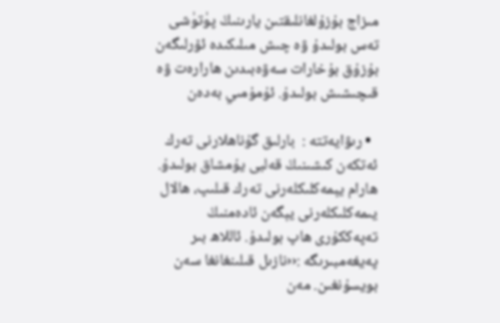مىزاج بۇزۇلغانلىقتىن يارىنىڭ پۈتۈشى تەس بولىدۇ ۋە چىش مىلىكىدە ئۆرلىگەن بۇزۇق بۇخارات سەۋەبىدىن ھارارەت ۋە قىچىشىش بولىدۇ. ئۇمۇمىي بەدەن

  • رىۋايەتتە :  بارلىق گۇناھلارنى تەرك ئەتكەن كىشىنىڭ قەلبى يۇمشاق بولىدۇ. ھارام يېمەكلىكلەرنى تەرك قىلىپ، ھالال يىمەكلىكلەرنى يېگەن ئادەمنىڭ تەپەككۇرى ھاپ بولىدۇ. ئاللاھ بىر پەيغەمبىرىگە :‹‹نازىل قىلىنغانغا سەن بويسۇنغىن. مەن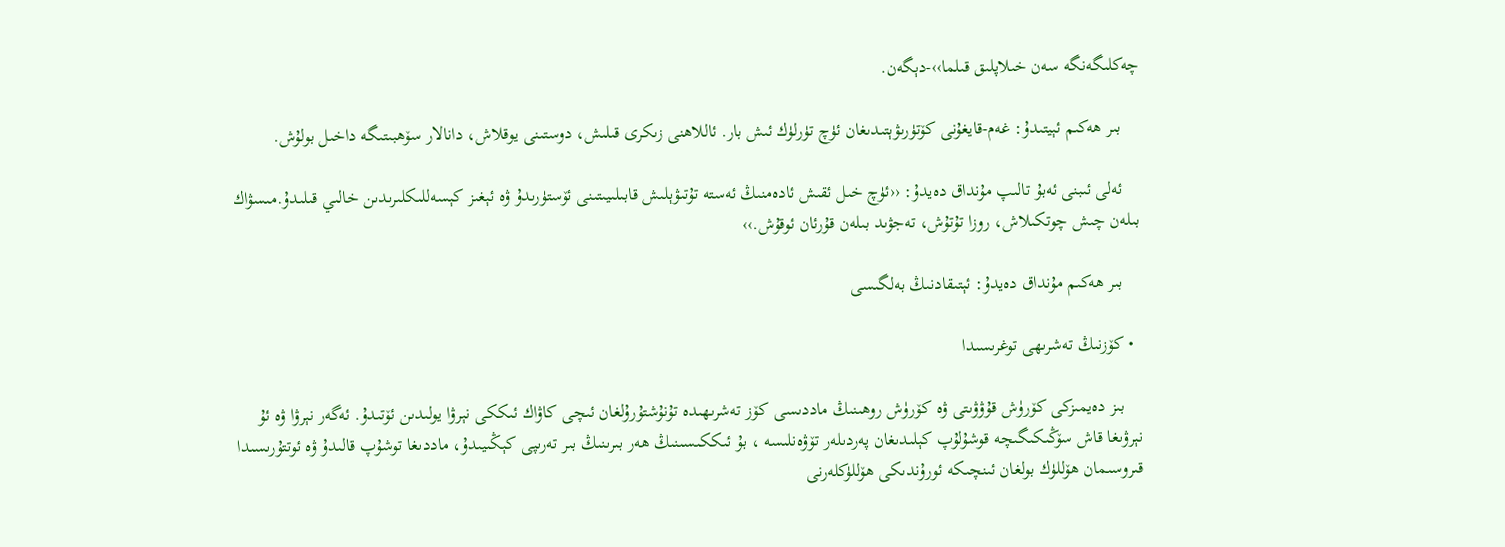چەكلىگەنگە سەن خىلاپلىق قىلما››-دېگەن.

    بىر ھەكىم ئېيتىدۇ: غەم-قايغۇنى كۆتۈرىۋېتىدىغان ئۈچ تۈرلۈك ئىش بار. ئاللاھنى زىكرى قىلىش، دوستىنى يوقلاش، دانالار سۆھبىتىگە داخىل بولۇش.

    ئەلى ئىبنى ئەبۇ تالىپ مۇنداق دەيدۇ: ‹‹ئۈچ خىل ئقىش ئادەمنىڭ ئەستە تۇتىۋېلىش قابىلىيىتىنى ئۆستۈرىدۇ ۋە ئېغىز كېسەللىكلىرىدىن خالىي قىلىدۇ.مىسۋاك بىلەن چىش چوتكىلاش، روزا تۇتۇش، تەجۋىد بىلەن قۇرئان ئوقۇش.››

    بىر ھەكىم مۇنداق دەيدۇ: ئېتىقادنىڭ بەلگىسى

  • كۆزنىڭ تەشرىھى توغرىسىدا

    بىز دەيمىزكى كۆرۈش قۇۋۋىتى ۋە كۆرۈش روھىنىڭ ماددىسى كۆز تەشرىھىدە تۇنۇشتۇرۇلغان ئىچى كاۋاك ئىككى نېرۋا يولىدىن ئۆتىدۇ. ئەگەر نېرۋا ۋە ئۇ نېرۋىغا قاش سۆڭىكىگىچە قوشۇلۇپ كېلىدىغان پەردىلەر تۆۋەنلىسە ، بۇ ئىككىسىنىڭ ھەر بىرىنىڭ بىر تەرىپى كېڭىيىدۇ، ماددىغا توشۇپ قالىدۇ ۋە ئوتتۇرىسىدا قىروسىمان ھۆللۈك بولغان ئىنچىكە ئورۇندىكى ھۆللۈكلەرنى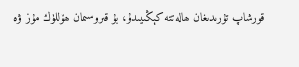قورشاپ تۇرىدىغان ھالەتتە كېڭىيىدۇ، بۇ قىروسىمان ھۆللۈك مۇز ۋە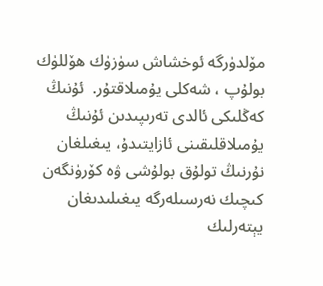مۆلدۈرگە ئوخشاش سۈزۈك ھۆللۈك بولۇپ ، شەكلى يۇمىلاقتۇر.  ئۇنىڭ كەڭلىكى ئالدى تەرىپىدىن ئۇنىڭ يۇمىلاقلىقىنى ئازايتىدۇ، يىغىلغان نۇرنىڭ تولۇق بولۇشى ۋە كۆرۈنگەن كىچىك نەرسىلەرگە يىغىلىدىغان يېتەرلىك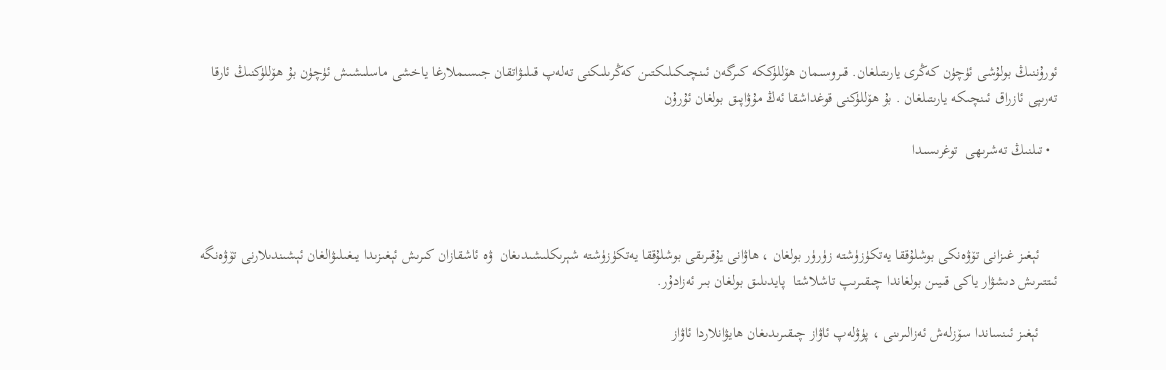ئورۇننىڭ بولۇشى ئۈچۈن كەڭرى يارىتىلغان. قىروسىمان ھۆللۈككە كىرگەن ئىنچىكىلىكتىن كەڭرىلىكنى تەلەپ قىلىۋاتقان جىسىملارغا ياخشى ماسلىشىش ئۈچۈن بۇ ھۆللۈكنىڭ ئارقا تەرىپى ئازراق ئىنچىكە يارىتىلغان . بۇ ھۆللۈكنى قوغداشقا ئەڭ مۇۋاپىق بولغان ئۇرۇن

  • تىلنىڭ تەشرىھى  توغرىسىدا



     ئېغىز غىزانى تۆۋەنكى بوشلۇققا يەتكۈزۈشتە زۈرۈر بولغان ، ھاۋانى يۇقىرىقى بوشلۇققا يەتكۈزۈشتە شېرىكلىشىدىغان  ۋە ئاشقازان كىرىش ئېغىزىدا يىغىلىۋالغان ئېشىندىلارنى تۆۋەنگە ئىتتىرىش دىشۋار ياكى قىيىن بولغاندا چىقىرىپ تاشلاشتا  پايدىلىق بولغان بىر ئەزادۇر.

     ئېغىز ئىنساندا سۆزلەش ئەزالىرىنى ، پۈۋلەپ ئاۋاز چىقىرىدىغان ھايۋانلاردا ئاۋاز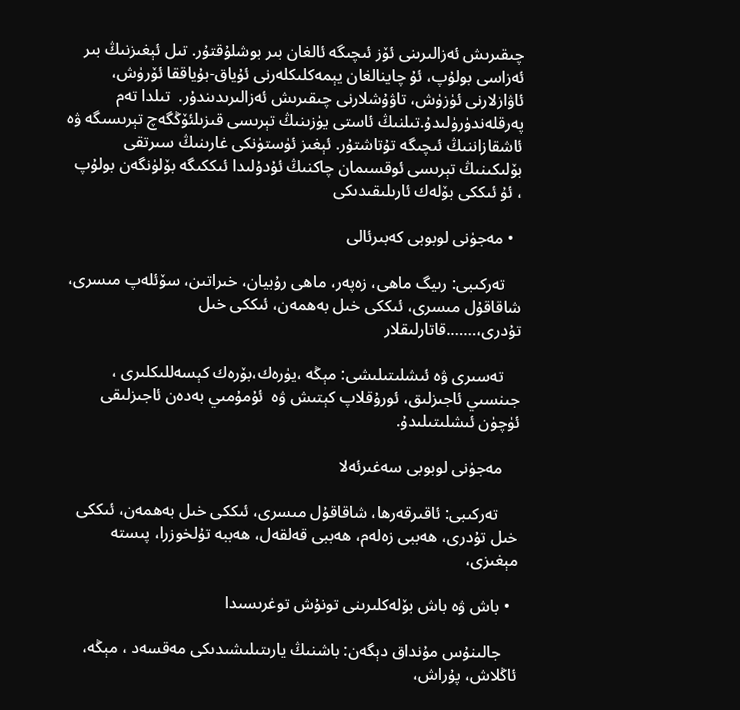چىقىرىش ئەزالىرىنى ئۆز ئىچىگە ئالغان بىر بوشلۇقتۇر. تىل ئېغىزنىڭ بىر ئەزاسى بولۇپ، ئۇ چاينالغان يېمەكلىكلەرنى ئۇياق-بۇياققا ئۆرۈش، ئاۋازلارنى ئۈزۈش، تاۋۇشلارنى چىقىرىش ئەزالىرىدىندۇر.  تىلدا تەم پەرقلەندۈرۈلىدۇ.تىلنىڭ ئاستى يۈزىنىڭ تېرىسى قىزىلئۆڭگەچ تېرىسىگە ۋە ئاشقازاننىڭ ئىچىگە تۇتاشتۇر. ئېغىز ئۈستۈنكى غارىنىڭ سىرتقى بۆلىكىنىڭ تېرىسى ئوقسىمان چاكنىڭ ئۇدۇلىدا ئىككىگە بۆلۈنگەن بولۇپ ، ئۇ ئىككى بۆلەك ئارىلىقىدىكى

  • مەجۈنى لوبوبى كەبىرئالى

    تەركىبى: رىيگ ماھى، زەپەر، ماھى رۇبيان، خىراتىن، سۆئلەپ مىسرى، شاقاقۇل مىسرى، ئىككى خىل بەھمەن، ئىككى خىل تۇدرى،…….قاتارلىقلار

    تەسىرى ۋە ئىشلىتىلىشى: مېڭە ،يۈرەك،بۆرەك كېسەللىكلىرى ، جىنسىي ئاجىزلىق، ئورۇقلاپ كېتىش ۋە  ئۇمۇمىي بەدەن ئاجىزلىقى ئۈچۈن ئىشلىتىلىدۇ.

    مەجۈنى لوبوبى سەغىرئەلا

     تەركىبى: ئاقىرقەرھا، شاقاقۇل مىسرى، ئىككى خىل بەھمەن، ئىككى خىل تۇدرى، ھەببى زەلەم، ھەببى قەلقەل، ھەببە تۇلخوزرا، پىستە مېغىزى،

  • باش ۋە باش بۆلەكلىرىنى تونۇش توغرىسىدا

    جالىنۇس مۇنداق دېگەن: باشنىڭ يارىتىلىشىدىكى مەقسەد ، مېڭە، ئاڭلاش، پۇراش،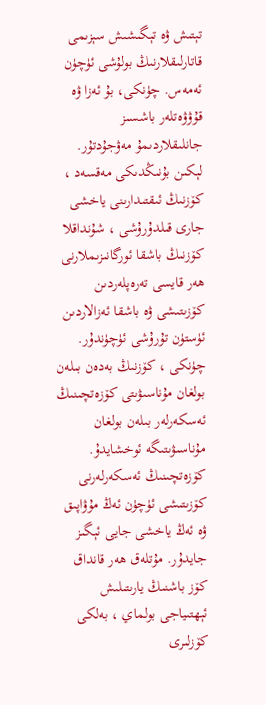تېتىش ۋە تېگىشىش سېزىمى قاتارلىقلارنىڭ بولۇشى ئۈچۈن ئەمەس. چۈنكى، بۇ ئەزا ۋە قۇۋۋەتلەر باشسىز جانلىقلاردىمۇ مەۋجۇدتۇر. لېكىن بۇنىڭدىكى مەقسەد ، كۆزنىڭ ئىقتىدارىنى ياخشى جارى قىلدۇرۇشى ، شۇنداقلا كۆزنىڭ باشقا ئورگانىزىملارنى ھەر قايسى تەرەپلەردىن كۆزىتىشى ۋە باشقا ئەزالاردىن ئۈستۈن تۇرۇشى ئۈچۈندۇر. چۈنكى ، كۆزنىڭ بەدەن بىلەن بولغان مۇناسىۋىتى كۆزەتچىنىڭ ئەسكەرلەر بىلەن بولغان مۇناسىۋىتىگە ئوخشايدۇ. كۆزەتچىنىڭ ئەسكەرلەرنى كۆزىتىشى ئۈچۈن ئەڭ مۇۋاپىق ۋە ئەڭ ياخشى جايى ئېگىز جايدۇر. مۇتلەق ھەر قانداق كۆز باشنىڭ يارىتىلىش ئېھتىياجى بولماي ، بەلكى كۆزلىرى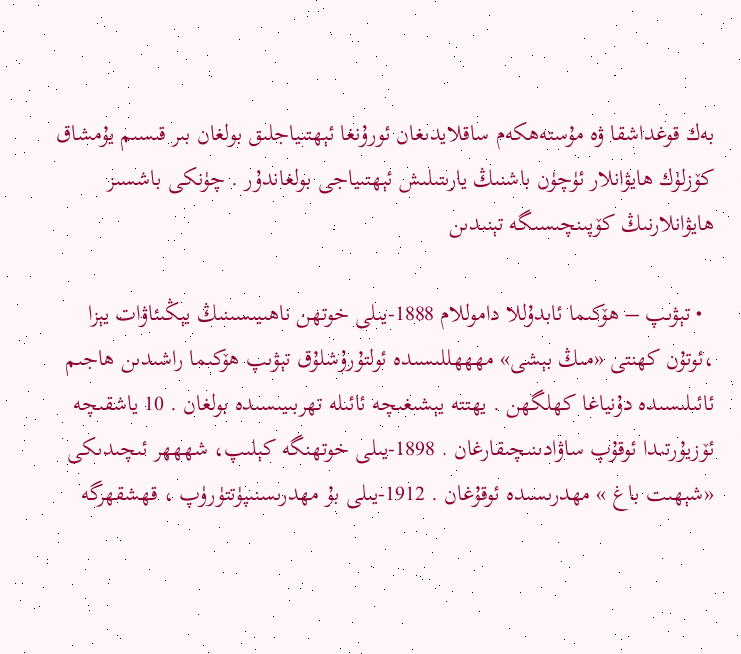بەك قوغداشقا ۋە مۇستەھكەم ساقلايدىغان ئورۇنغا ئېھتىياجلىق بولغان بىر قىسىم يۇمشاق كۆزلۈك ھايۋانلار ئۈچۈن باشنىڭ يارىتىلىش ئېھتىياجى بولغاندۇر . چۈنكى باشسىز ھايۋانلارنىڭ كۆپىنچىسىگە تېنىدىن

  • تېۋىپ – ھۆكىما ئابدۇللا داموللام 1888-يىلى خوتهن ناھىيىسىنىڭ يېڭىئاۋات يېزا ،ئوتۇن كهنتى «مىڭ بېشى» مهھهللىسىده ئولتۇرۇشلۇق تېۋىپ ھۆكىما راشىدىن ھاجىم ئائىلىسىده دۇنياغا كهلگهن . يهتته يېشىغىچه ئائىله تهربىيىسىده بولغان . 10 ياشقىچه ئۆزيۇرتىدا ئوقۇپ ساۋادىنىچىقارغان . 1898-يىلى خوتهنگه كېلىپ، شهھهر ئىچىدىكى «شېھىت باغ » مهدرىسىده ئوقۇغان . 1912-يىلى بۇ مهدرىسنىپۈتتۈرۈپ ، قهشقهرگه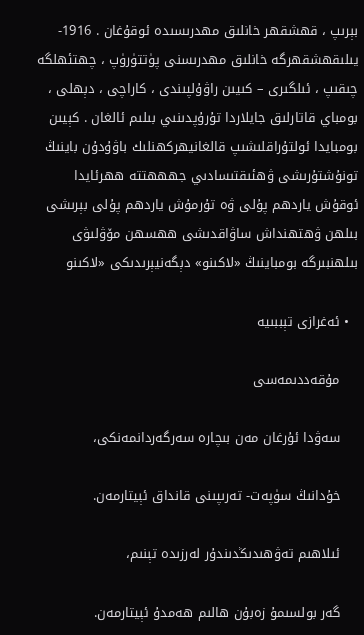بېرىپ ، قهشقهر خانلىق مهدرىسىده ئوقۇغان . 1916-يىلىقهشقهرگه خانلىق مهدرىسنى پۈتتۈرۈپ ، چهتئهلگه چىقىپ ، ئىلگىرى – كىيىن راۋۇلپىندى ، كاراچى ، دېھلى ، بومباي قاتارلىق جايلاردا تۇرۇپدىنىي بىلىم ئالغان . كېيىن بومبايدا ئولتۇراقلىشىپ قالغانيهركهنلىك باۋۇدۇن باينىڭ تونۇشتۇرىشى ۋهئىقتىسادىي جهھهتته ھهرئايدا ئوقۇش ياردهم پۇلى ۋه تۇرمۇش ياردهم پۇلى بېرىشى بىلهن ۋهتهنداش ساۋاقدىشى ھهسهن مۆۋلىۋى بىلهنبىرگه بومباينىڭ «لاكىنو» دېگەنيېرىدىكى «لاكىنو

  • ئەغرازى تېببىيە

    مۇقەددىمەسى

    سەۋدا ئۇرغان مەن بىچارە سەرگەردانمەنكى،

    خۇدانىڭ سۈپەت- تەرىپىنى قانداق ئېيتارمەن.

    ئىلاھىم تەۋھىدىڭدىندۇر لەرزىدە تېنىم،

    گەر بولسىمۇ زەبۇن ھالىم ھەمدۇ ئېيتارمەن.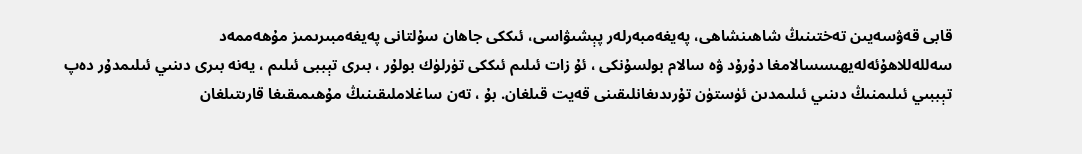قابى قەۋسەيىن تەختىنىڭ شاھىنشاھى، پەيغەمبەرلەر پېشىۋاسى، ئىككى جاھان سۇلتانى پەيغەمبىرىمىز مۇھەممەد سەللەللاھۇئەلەيھىسسالامغا دۇرۇد ۋە سالام بولسۇنكى ، ئۇ زات ئىلىم ئىككى تۈرلۈك بولۇر ، بىرى تېببى ئىلىم ، يەنە بىرى دىنىي ئىلىمدۇر دەپ تېببىي ئىلىمنىڭ دىنىي ئىلىمدىن ئۈستۈن تۇرىدىغانلىقىنى قەيت قىلغان. بۇ ، تەن ساغلاملىقىنىڭ مۇھىمىقىغا قارىتىلغان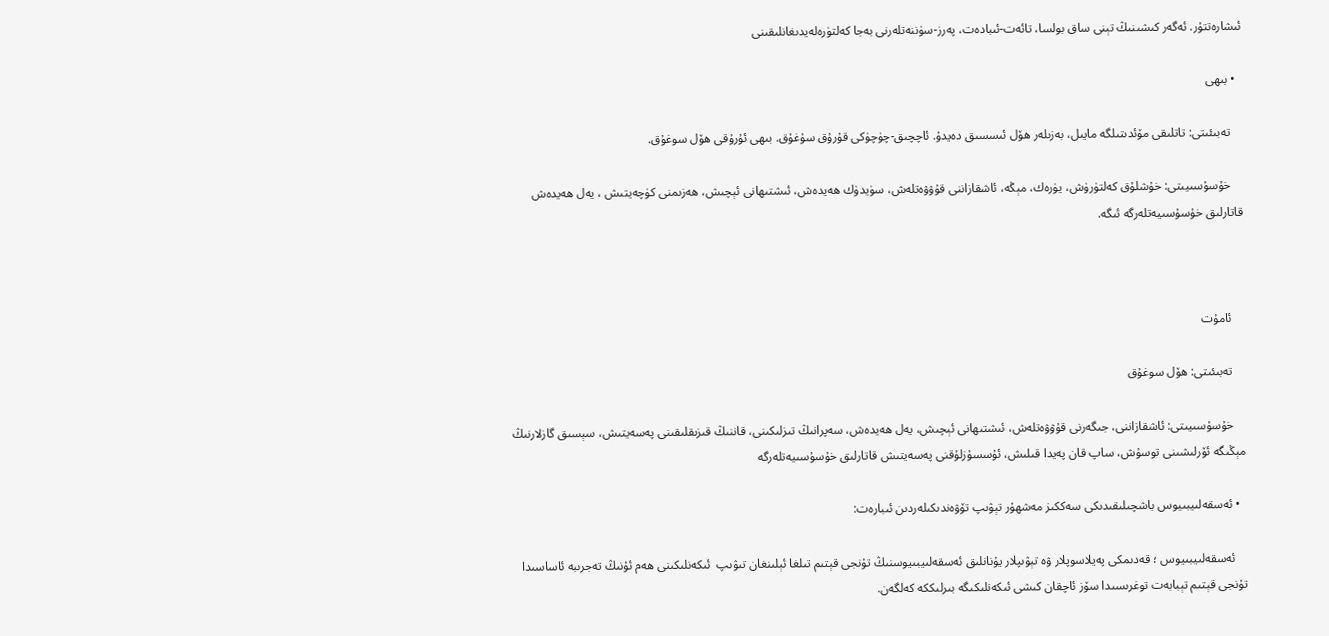ئىشارەتتۇر. ئەگەر كىشىنىڭ تېنى ساق بولسا، تائەت-ئىبادەت، پەرز-سۈننەتلەرنى بەجا كەلتۈرەلەيدىغانلىقىنى

  • بىھى

    تەبىئىتى: تاتلىقى مۆئدىتىلگە مايىل، بەزىلەر ھۆل ئىسسىق دەيدۇ. ئاچچىق-چۈچۈكى قۇرۇق سۇغۇق. بىھى ئۇرۇقى ھۆل سوغۇق.

    خۇسۇسىيىتى: خۇشلۇق كەلتۈرۈش، يۈرەك، مېڭە، ئاشقازاننى قۇۋۋەتلەش، سۈيدۈك ھەيدەش، ئىشتىھانى ئېچىش، ھەزىمنى كۈچەيتىش ، يەل ھەيدەش قاتارلىق خۇسۇسىيەتلەرگە ئىگە.



    ئامۇت

    تەبىئىتى: ھۆل سوغۇق

    خۇسۇسىيىتى: ئاشقازاننى، جىگەرنى قۇۋۋەتلەش، ئىشتىھانى ئېچىش، يەل ھەيدەش، سەپرانىڭ تىزلىكىنى، قاننىڭ قىزىقلىقىنى پەسەيتىش، سېسىق گازلارنىڭ مېڭىگە ئۆرلىشىنى توسۇش، ساپ قان پەيدا قىلىش، ئۇسسۇزلۇقنى پەسەيتىش قاتارلىق خۇسۇسىيەتلەرگە

  • ئەسقەلىيبىيوس باشچىلىقىدىكى سەككىز مەشھۇر تېۋىپ تۆۋەندىكىلەردىن ئىبارەت:

    ئەسقەلىيبىيوس ؛ قەدىمكى پەيلاسوپلار ۋە تېۋىپلار يۇنانلىق ئەسقەلىيبىيوسنىڭ تۇنجى قېتىم تىلغا ئېلىنغان تىۋىپ  ئىكەنلىكىنى ھەم ئۇنىڭ تەجرىبە ئاساسىدا تۇنجى قېتىم تېبابەت توغرىسىدا سۆز ئاچقان كىشى ئىكەنلىكىگە بىرلىككە كەلگەن.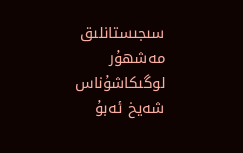سىجىستانلىق مەشھۇر لوگىكاشۇناس شەيخ ئەبۇ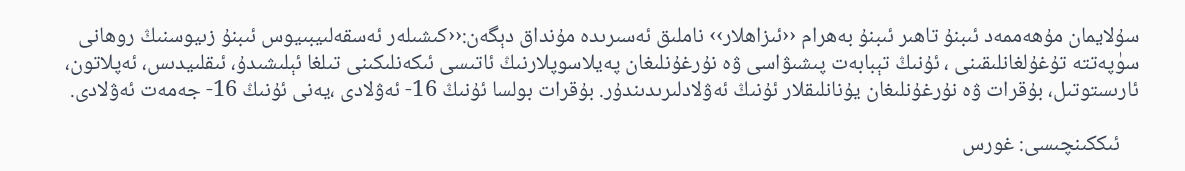سۇلايمان مۇھەممەد ئىبنۇ تاھىر ئىبنۇ بەھرام ‹‹ئىزاھلار›› ناملىق ئەسىرىدە مۇنداق دېگەن:‹‹كىشىلەر ئەسقەلىيبىيوس ئىبنۇ زىيوسنىڭ روھانى سۈپەتتە تۇغۇلغانلىقىنى ، ئۇنىڭ تېبابەت پىشىۋاسى ۋە نۇرغۇنلىغان پەيلاسوپلارنىڭ ئاتىسى ئىكەنلىكىنى تىلغا ئېلىشىدۇ، ئىقلىيدىس، ئەپلاتون، ئارىستوتىل، بۇقرات ۋە نۇرغۇنلىغان يۇنانلىقلار ئۇنىڭ ئەۋلادلىرىدىندۇر. بۇقرات بولسا ئۇنىڭ 16- ئەۋلادى ،يەنى ئۇنىڭ 16- جەمەت ئەۋلادى.

    ئىككىنچىسى: غورس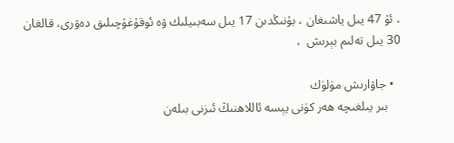، ئۇ 47 يىل ياشىغان ، بۇنىڭدىن 17 يىل سەبىيلىك ۋە ئوقۇغۇچىلىق دەۋرى، قالغان 30 يىل تەلىم بېرىش  ،

  • جاۋارىش مۈلۈك
    بىر يىلغىچە ھەر كۈنى يېسە ئاللاھنىڭ ئىزنى بىلەن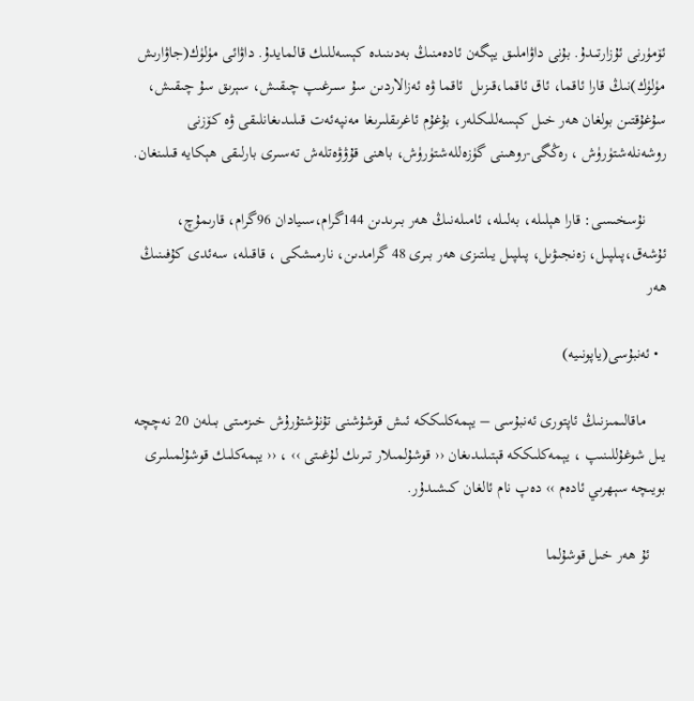ئۆمۈرنى ئۇزارتىدۇ. بۇنى داۋاملىق يېگەن ئادەمنىڭ بەدىنىدە كېسەللىك قالمايدۇ. داۋائى مۈلۈك(جاۋارىش مۈلۈك)نىڭ قارا ئاقما، ئاق ئاقما،قىزىل  ئاقما ۋە ئەزالاردىن سۇ سىرغىپ چىقىش، سېرىق سۇ چىقىش، سۇغۇقتىن بولغان ھەر خىل كېسەللىكلەر، بۇغۇم ئاغرىقلىرىغا مەنپەئەت قىلىدىغانلىقى ۋە كۆزنى روشەنلەشتۈرۈش ، رەڭگى-روھىنى گۈزەللەشتۈرۈش، باھنى قۇۋۋەتلەش تەسىرى بارلىقى ھېكايە قىلىنغان.

     نۇسخىسى: قارا ھېلىلە، بەلىلە، ئامىلەنىڭ ھەر بىرىدىن 144گرام،سىيادان 96گرام، قارىمۇچ، ئۇشەق،پىلپىل، زەنجىۋىل، پىلپىل يىلتىزى ھەر بىرى 48 گرامدىن، نارمىشكى ، قاقىلە، سەئدى كۇفىنىڭ ھەر

  • ئەنبۇسى(ياپونىيە)

     ماقالىمىزنىڭ ئاپتورى ئەنبۇسى – يېمەكلىككە ئىش قوشۇشنى تۇنۇشتۇرۇش خىزمىتى بىلەن 20 نەچچە يىل شوغۇللىنىپ ، يېمەكلىككە قېتىلىدىغان ‹‹ قوشۇلمىلار تىرىك لۇغىتى ›› ، ‹‹ يېمەكلىك قوشۇلمىلىرى بويىچە سېھرىي ئادەم ›› دەپ نام ئالغان كىشىدۇر.

    ئۇ ھەر خىل قوشۇلما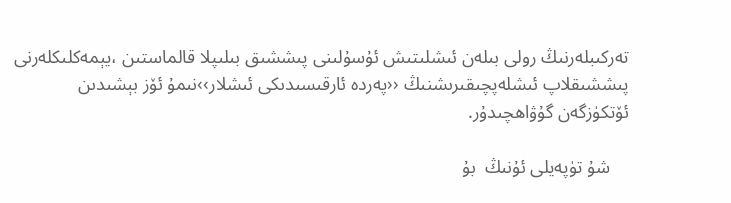تەركىبلەرنىڭ رولى بىلەن ئىشلىتىش ئۇسۇلىنى پىششىق بىلىپلا قالماستىن ،يېمەكلىكلەرنى پىششىقلاپ ئىشلەپچىقىرىشنىڭ ‹‹پەردە ئارقىسىدىكى ئىشلار››نىمۇ ئۆز بېشىدىن ئۆتكۈزگەن گۇۋاھچىدۇر.

    شۇ تۈپەيلى ئۇنىڭ  بۇ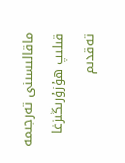ماقالىسىنى تەرجىمە قىلىپ ھۇزۇرىڭىزغا تەقدىم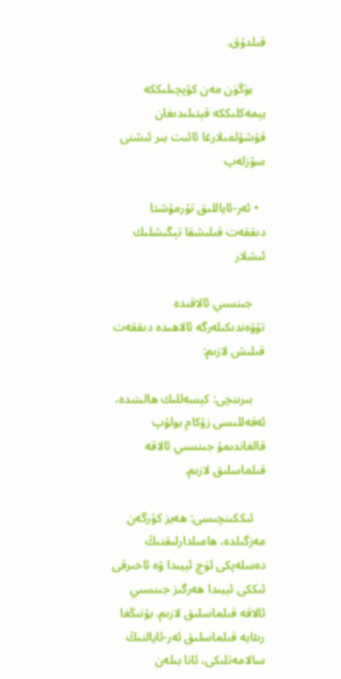قىلدۇق.

    بۈگۈن مەن كۆپچىلىككە يېمەكلىككە قېتىلىدىغان قۇشۇلمىلارغا ئائىت بىر ئىشنى سۆزلەپ

  • ئەر-ئاياللىق تۇرمۇشتا دىققەت قىلىشقا تېگىشلىك ئىشلار

    جىنسىي ئالاقىدە تۆۋەندىكىلەرگە ئالاھىدە دىققەت قىلىش لازىم:

    بىرىنچى: كېسەللىك ھالىتىدە، ئەقەللىسى زۇكام بولۇپ قالغاندىمۇ جىنسىي ئالاقە قىلماسلىق لازىم.

    ئىككىنچىسى: ھەيز كۆرگەن مەزگىلدە، ھامىلدارلىقنىڭ دەسلەپكى ئۈچ ئېيىدا ۋە ئاخىرقى ئىككى ئېيىدا ھەرگىز جىنسىي ئالاقە قىلماسلىق لازىم. بۇنىڭغا رىئايە قىلماسلىق ئەر-ئايالنىڭ سالامەتلىكى، ئانا بىلەن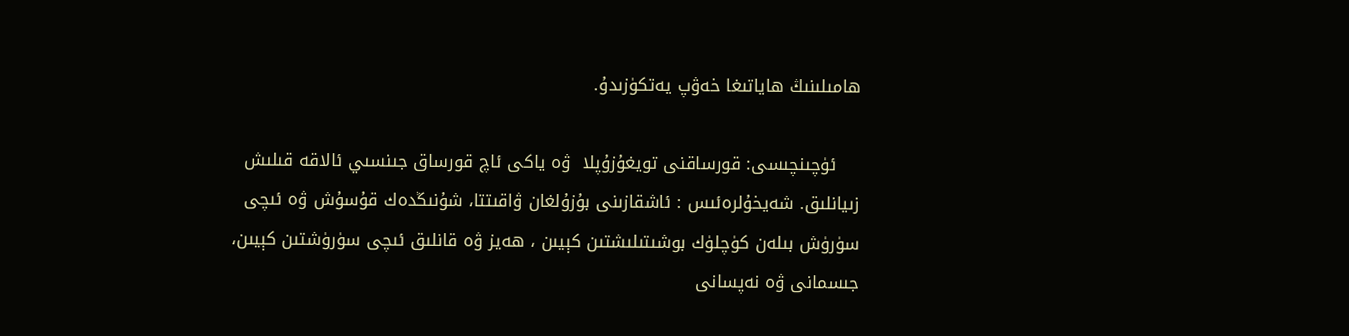ھامىلىنىڭ ھاياتىغا خەۋپ يەتكۈزىدۇ.

    ئۈچىنچىسى: قورساقنى تويغۇزۇپلا  ۋە ياكى ئاچ قورساق جىنسىي ئالاقە قىلىش زىيانلىق. شەيخۇلرەئىس : ئاشقازىنى بۇزۇلغان ۋاقىتتا، شۇنىڭدەك قۇسۇش ۋە ئىچى سۈرۈش بىلەن كۈچلۈك بوشىتىلىشتىن كېيىن ، ھەيز ۋە قانلىق ئىچى سۈرۈشتىن كېيىن، جىسمانى ۋە نەپسانى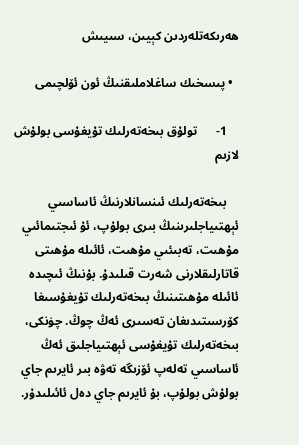ھەرىكەتلەردىن كېيىن، سىيىش

  • پىسخىك ساغلاملىقنىڭ ئون ئۆلچىمى

    1-      تولۇق بىخەتەرلىك تۇيغۇسى بولۇش لازىم

    بىخەتەرلىك ئىنسانلارنىڭ ئاساسىي ئېھتىياجلىرىنىڭ بىرى بولۇپ، ئۇ ئىجتىمائىي مۇھىت، تەبىئىي مۇھىت، ئائىلە مۇھىتى قاتارلىقلارنى شەرت قىلىدۇ. بۇنىڭ ئىچىدە ئائىلە مۇھىتىنىڭ بىخەتەرلىك تۇيغۇسىغا كۆرسىتىدىغان تەسىرى ئەڭ چوڭ. چۈنكى، بىخەتەرلىك تۇيغۇسى ئېھتىياجلىق ئەڭ ئاساسىي تەلەپ ئۆزىگە تەۋە بىر ئايرىم جاي بولۇش بولۇپ، بۇ ئايرىم جاي دەل ئائىلىدۇر.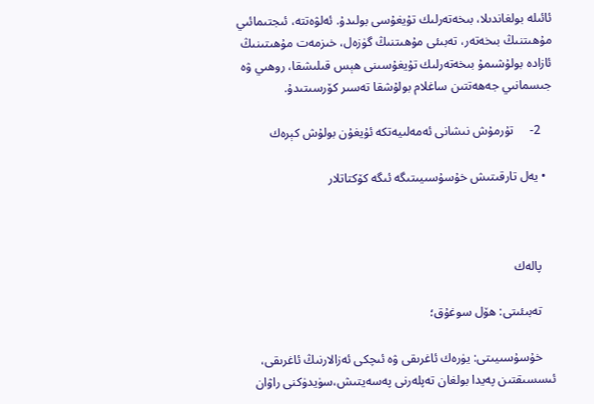ئائىلە بولغاندىلا، بىخەتەرلىك تۇيغۇسى بولىدۇ. ئەلۋەتتە، ئىجتىمائىي مۇھىتنىڭ بىخەتەر، تەبىئى مۇھىتنىڭ گۈزەل، خىزمەت مۇھىتىنىڭ ئازادە بولۇشىمۇ بىخەتەرلىك تۇيغۇسىنى ھېس قىلىشقا، روھىي ۋە جىسمانىي جەھەتتىن ساغلام بولۇشقا تەسىر كۆرسىتىدۇ.

    2-     تۇرمۇش نىشانى ئەمەلىيەتكە ئۇيغۇن بولۇش كېرەك

  • يەل تارقىتىش خۇسۇسىيىتىگە ئىگە كۆكتاتلار



    پالەك

    تەبىئىتى: ھۆل سوغۇق؛

    خۇسۇسىيىتى: يۈرەك ئاغرىقى ۋە ئىچكى ئەزالارنىڭ ئاغرىقى، ئىسسىقتىن پەيدا بولغان تەپلەرنى پەسەيتىش،سۈيدۈكنى راۋان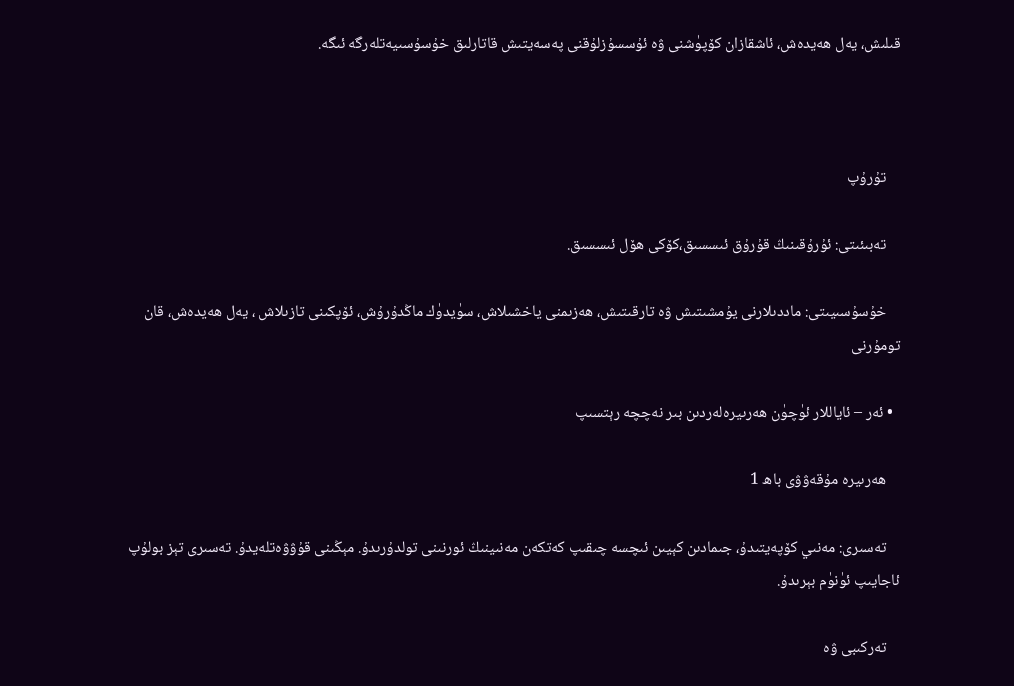قىلىش، يەل ھەيدەش، ئاشقازان كۆپۈشنى ۋە ئۇسسۇزلۇقنى پەسەيتىش قاتارلىق خۇسۇسىيەتلەرگە ئىگە.



    تۇرۇپ

    تەبىئىتى: ئۇرۇقىنىڭ قۇرۇق ئىسسىق،كۆكى ھۆل ئىسسىق.

    خۇسۇسىيىتى: ماددىلارنى يۇمشىتىش ۋە تارقىتىش، ھەزىمنى ياخشىلاش، سۈيدۈك ماڭدۇرۇش، ئۆپكىنى تازىلاش ، يەل ھەيدەش، قان تومۇرنى

  • ئەر – ئاياللار ئۈچۈن ھەرىيرەلەردىن بىر نەچچە رېتسىپ

    ھەرىيرە مۇقەۋۋى باھ 1

    تەسىرى: مەنىي كۆپەيتىدۇ، جىمادىن كېيىن ئىچسە چىقىپ كەتكەن مەنىينىڭ ئورنىنى تولدۇرىدۇ. مېڭىنى قۇۋۋەتلەيدۇ. تەسىرى تېز بولۇپ ئاجايىپ ئۈنۈم بېرىدۇ.

    تەركىبى ۋە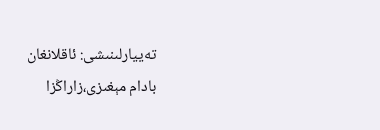تەييارلىنىشى: ئاقلانغان بادام مېغىزى،زاراڭزا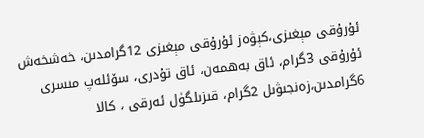ئۇرۇقى مېغىزى،كېۋەز ئۇرۇقى مېغىزى 12گرامدىن، خەشخەش ئۇرۇقى 3گرام، ئاق بەھمەن، ئاق تۇدرى، سۆئلەپ مىسرى 6گرامدىن،زەنجىۋىل 2گرام، قىزىلگۈل ئەرقى ، كالا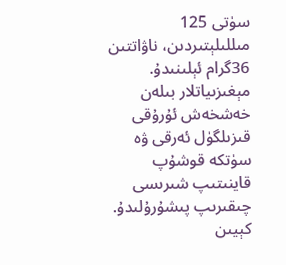سۈتى 125 مىللىلېتىردىن، ناۋاتتىن 36گرام ئېلىنىدۇ. مېغىزىياتلار بىلەن خەشخەش ئۇرۇقى قىزىلگۈل ئەرقى ۋە سۈتكە قوشۇپ قاينىتىپ شىرىسى چىقىرىپ پىشۇرۇلىدۇ. كېيىن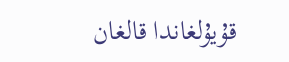قۇيۇلغاندا قالغان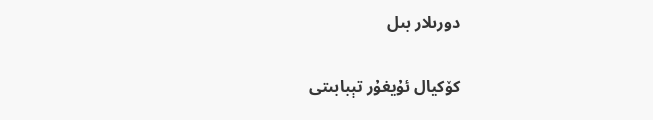دورىلار بىل

كۆكيال ئۇيغۇر تېبابىتى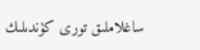ساغلاملىق تورى كۈندىلىك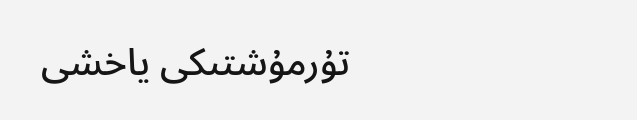تۇرمۇشتىكى ياخشى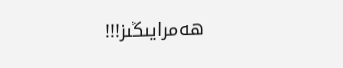ھەمرايىڭىز!!!